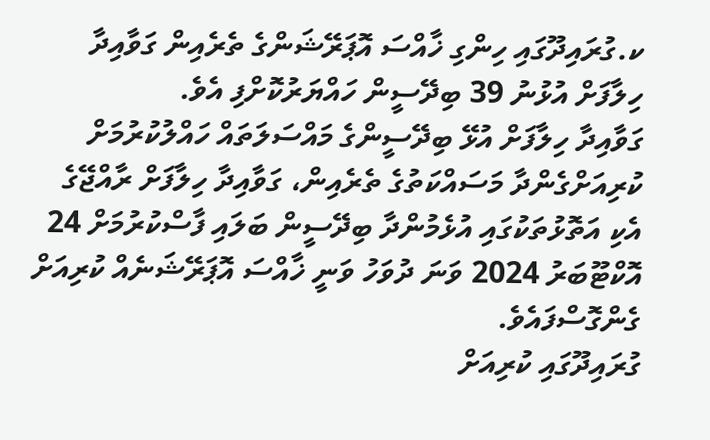ކ.ގުރައިދޫގައި ހިންގި ޚާއްސަ އޮޕަރޭޝަންގެ ތެރެއިން ގަވާއިދާ ހިލާފަށް އުޅުނު 39 ބިދޭސީން ހައްޔަރުކޮށްފި އެވެ.
ގަވާއިދާ ހިލާފަށް އުޅޭ ބިދޭސީންގެ މައްސަލަތައް ހައްލުކުރުމަށް ކުރިއަށްގެންދާ މަސައްކަތުގެ ތެރެއިން، ގަވާއިދާ ހިލާފަށް ރާއްޖޭގެ އެކި އަތޮޅުތަކުގައި އުޅެމުންދާ ބިދޭސީން ބަލައި ފާސްކުރުމަށް 24 އޮކްޓޫބަރު 2024 ވަނަ ދުވަހު ވަނީ ޚާއްސަ އޮޕަރޭޝަނެއް ކުރިއަށް ގެންގޮސްފައެވެ.
ގުރައިދޫގައި ކުރިއަށް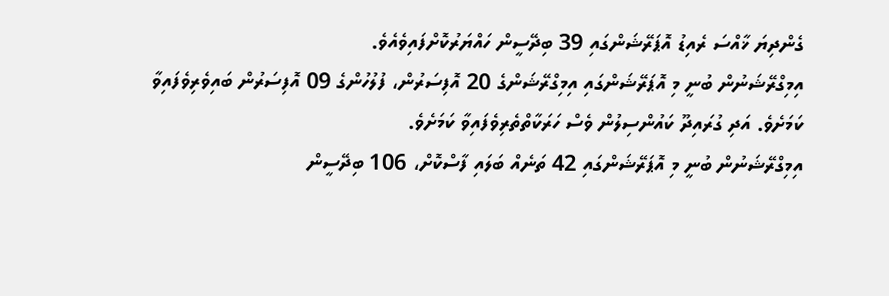ގެންދިޔަ ޚާއްސަ ރެއިޑު އޮޕަރޭޝަންގައި 39 ބިދޭސީން ހައްޔަރުކޮށްފައިވެއެވެ.
އިމިގްރޭޝަނުން ބުނީ މި އޮޕަރޭޝަންގައި އިމިގްރޭޝަންގެ 20 އޮފިސަރުން، ފުލުހުންގެ 09 އޮފިސަރުން ބައިވެރިވެފައިވާ ކަމަށެވެ. އަދި ގުރައިދޫ ކައުންސިލުން ވެސް ހަރަކާތްތެރިވެފައިވާ ކަމަށެވެ.
އިމިގްރޭޝަނުން ބުނީ މި އޮޕަރޭޝަންގައި 42 ތަނެއް ބަލައި ފާސްކޮށް، 106 ބިދޭސީން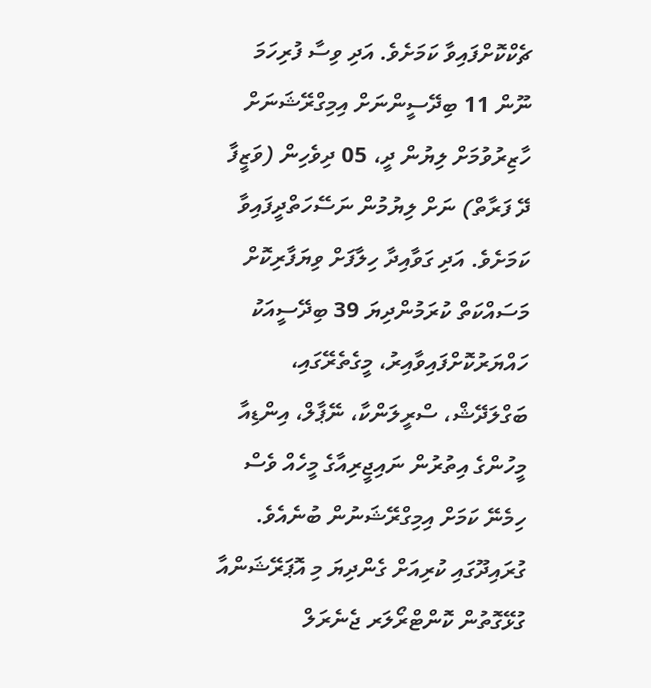ޗެކްކޮށްފައިވާ ކަމަށެވެ. އަދި ވިސާ ފުރިހަމަ ނޫން 11 ބިދޭސީންނަށް އިމިގްރޭޝަނަށް ހާޒިރުވުމަށް ލިޔުން ދީ، 05 ދިވެހިން (ވަޒީފާ ދޭ ފަރާތް) ނަށް ލިޔުމުން ނަސޭހަތްދީފައިވާ ކަމަށެވެ. އަދި ގަވާއިދާ ހިލާފަށް ވިޔަފާރިކޮށް މަސައްކަތް ކުރަމުންދިޔަ 39 ބިދޭސީއަކު ހައްޔަރުކޮށްފައިވާއިރު، މީގެތެރޭގައި، ބަގްލަދޭޝް، ސްރީލަންކާ، ނޭޕާލް، އިންޑިއާ މީހުންގެ އިތުރުން ނައިޖީރިއާގެ މީހެއް ވެސް ހިމެނޭ ކަމަށް އިމިގްރޭޝަނުން ބުނެއެވެ.
ގުރައިދޫގައި ކުރިއަށް ގެންދިޔަ މި އޮޕަރޭޝަންއާ ގުޅޭގޮތުން ކޮންޓްރޯލަރ ޖެނެރަލް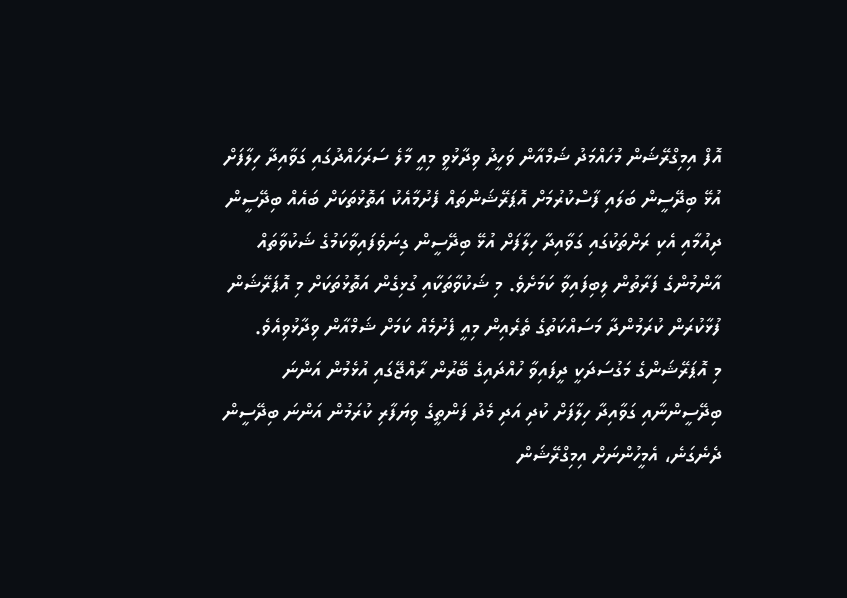އޮފް އިމިގްރޭޝަން މުހައްމަދު ޝަމްއާން ވަހީދު ވިދާޅުވީ މިއީ މާލެ ސަރަހައްދުގައި ގަވާއިދާ ހިލާފަށް އުޅޭ ބިދޭސީން ބަލައި ފާސްކުރުމަށް އޮޕަރޭޝަންތައް ފެށުމާއެކު އަތޮޅުތަކަށް ބައެއް ބިދޭސީން ދިއުމާއި އެކި ރަށްތަކުގައި ގަވާއިދާ ހިލާފަށް އުޅޭ ބިދޭސީން ގިނަވެފައިވާކަމުގެ ޝަކުވާތައް އާންމުންގެ ފަރާތުން ލިބިފައިވާ ކަމަށެވެ. މި ޝަކުވާތަކާއި ގުޅިގެން އަތޮޅުތަކަށް މި އޮޕަރޭޝަން ފުޅާކުރަން ކުރަމުންދާ މަސައްކަތުގެ ތެރެއިން މިއީ ފެށުމެއް ކަމަށް ޝަމްއާން ވިދާޅުވިއެވެ.
މި އޮޕަރޭޝަންގެ މަގުސަދަކީ ދީފައިވާ ހުއްދައިގެ ބޭރުން ރާއްޖޭގައި އުޅެމުން އަންނަ ބިދޭސީންނާއި ގަވާއިދާ ހިލާފަށް ކުދި އަދި މެދު ފަންތީގެ ވިޔަފާރި ކުރަމުން އަންނަ ބިދޭސީން ދެނެގަނެ، އެމީހުންނަށް އިމިގްރޭޝަން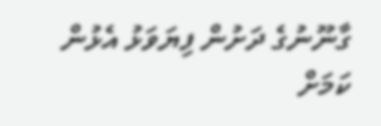ގާނޫނުގެ ދަށުން ފިޔަވަޅު އެޅުން ކަމަށް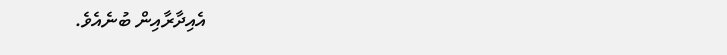އެއިދާރާއިން ބުނެއެވެ.